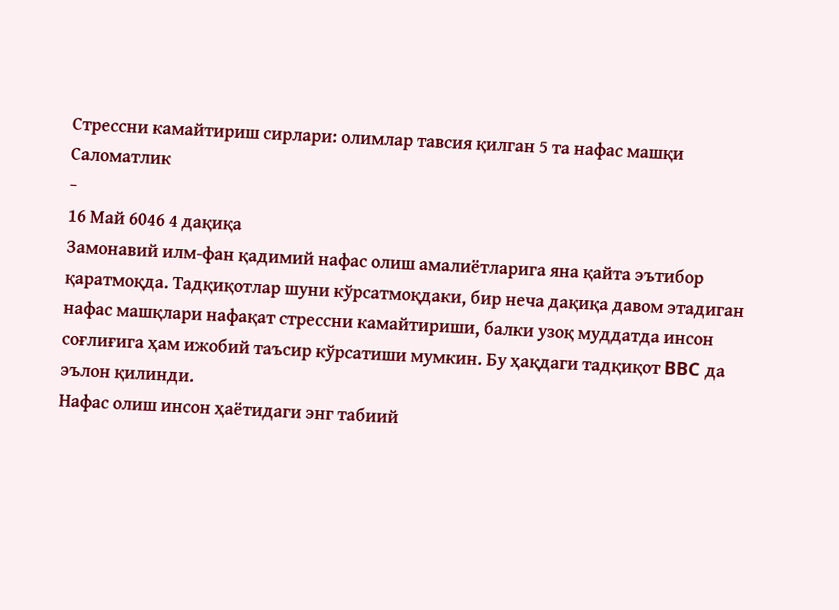Стрессни камайтириш сирлари: олимлар тавсия қилган 5 та нафас машқи
Саломатлик
−
16 Май 6046 4 дақиқа
Замонавий илм-фан қадимий нафас олиш амалиётларига яна қайта эътибор қаратмоқда. Тадқиқотлар шуни кўрсатмоқдаки, бир неча дақиқа давом этадиган нафас машқлари нафақат стрессни камайтириши, балки узоқ муддатда инсон соғлиғига ҳам ижобий таъсир кўрсатиши мумкин. Бу ҳақдаги тадқиқот BBC да эълон қилинди.
Нафас олиш инсон ҳаётидаги энг табиий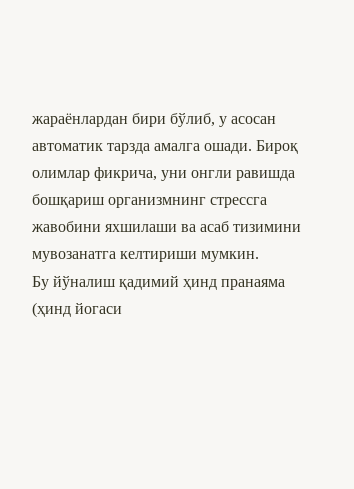жараёнлардан бири бўлиб, у асосан автоматик тарзда амалга ошади. Бироқ олимлар фикрича, уни онгли равишда бошқариш организмнинг стрессга жавобини яхшилаши ва асаб тизимини мувозанатга келтириши мумкин.
Бу йўналиш қадимий ҳинд пранаяма (ҳинд йогаси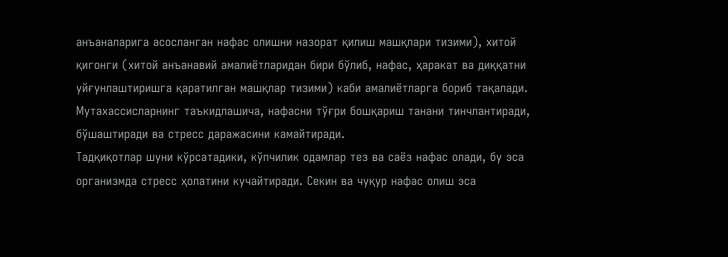анъаналарига асосланган нафас олишни назорат қилиш машқлари тизими), хитой қигонги (хитой анъанавий амалиётларидан бири бўлиб, нафас, ҳаракат ва диққатни уйғунлаштиришга қаратилган машқлар тизими) каби амалиётларга бориб тақалади. Мутахассисларнинг таъкидлашича, нафасни тўғри бошқариш танани тинчлантиради, бўшаштиради ва стресс даражасини камайтиради.
Тадқиқотлар шуни кўрсатадики, кўпчилик одамлар тез ва саёз нафас олади, бу эса организмда стресс ҳолатини кучайтиради. Секин ва чуқур нафас олиш эса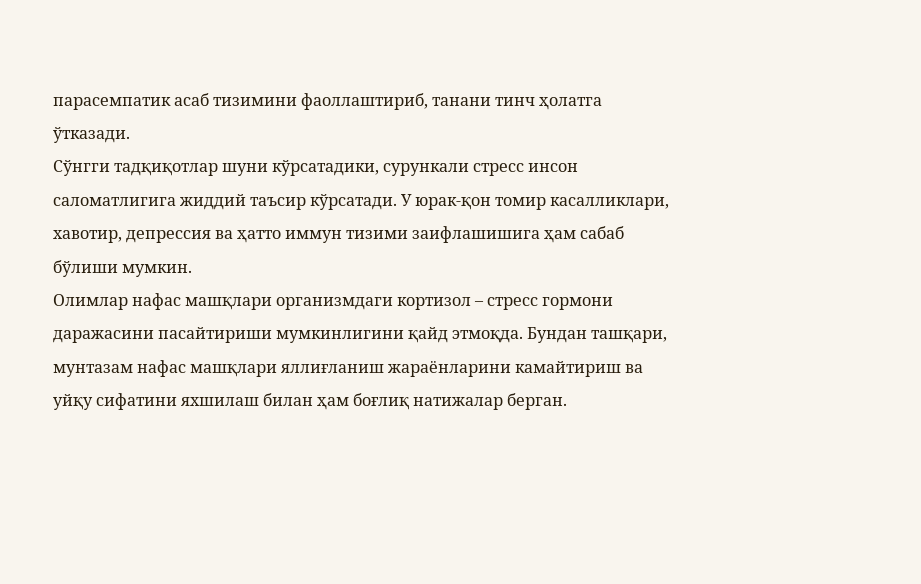парасемпатик асаб тизимини фаоллаштириб, танани тинч ҳолатга ўтказади.
Сўнгги тадқиқотлар шуни кўрсатадики, сурункали стресс инсон саломатлигига жиддий таъсир кўрсатади. У юрак-қон томир касалликлари, хавотир, депрессия ва ҳатто иммун тизими заифлашишига ҳам сабаб бўлиши мумкин.
Олимлар нафас машқлари организмдаги кортизол – стресс гормони даражасини пасайтириши мумкинлигини қайд этмоқда. Бундан ташқари, мунтазам нафас машқлари яллиғланиш жараёнларини камайтириш ва уйқу сифатини яхшилаш билан ҳам боғлиқ натижалар берган.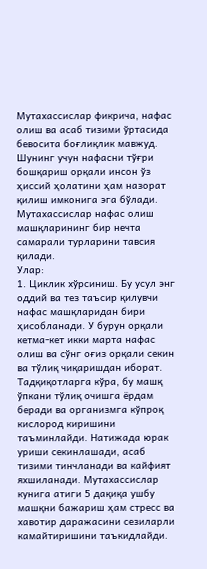Мутахассислар фикрича, нафас олиш ва асаб тизими ўртасида бевосита боғлиқлик мавжуд. Шунинг учун нафасни тўғри бошқариш орқали инсон ўз ҳиссий ҳолатини ҳам назорат қилиш имконига эга бўлади. Мутахассислар нафас олиш машқларининг бир нечта самарали турларини тавсия қилади.
Улар:
1. Циклик хўрсиниш. Бу усул энг оддий ва тез таъсир қилувчи нафас машқларидан бири ҳисобланади. У бурун орқали кетма-кет икки марта нафас олиш ва сўнг оғиз орқали секин ва тўлиқ чиқаришдан иборат.
Тадқиқотларга кўра, бу машқ ўпкани тўлиқ очишга ёрдам беради ва организмга кўпроқ кислород киришини таъминлайди. Натижада юрак уриши секинлашади, асаб тизими тинчланади ва кайфият яхшиланади. Мутахассислар кунига атиги 5 дақиқа ушбу машқни бажариш ҳам стресс ва хавотир даражасини сезиларли камайтиришини таъкидлайди.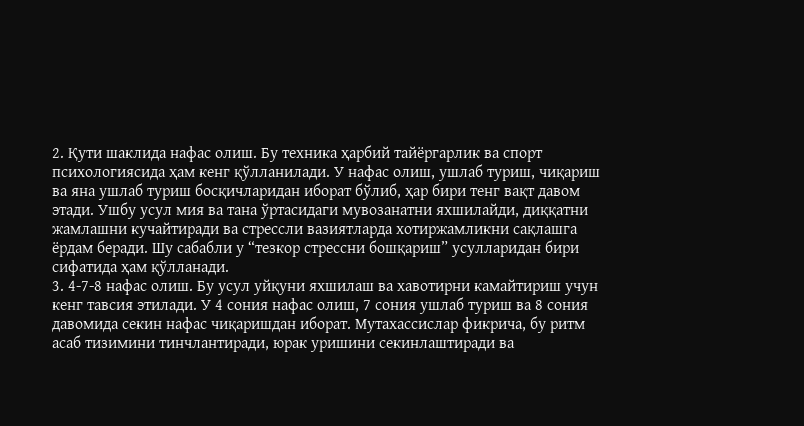2. Қути шаклида нафас олиш. Бу техника ҳарбий тайёргарлик ва спорт психологиясида ҳам кенг қўлланилади. У нафас олиш, ушлаб туриш, чиқариш ва яна ушлаб туриш босқичларидан иборат бўлиб, ҳар бири тенг вақт давом этади. Ушбу усул мия ва тана ўртасидаги мувозанатни яхшилайди, диққатни жамлашни кучайтиради ва стрессли вазиятларда хотиржамликни сақлашга ёрдам беради. Шу сабабли у “тезкор стрессни бошқариш” усулларидан бири сифатида ҳам қўлланади.
3. 4-7-8 нафас олиш. Бу усул уйқуни яхшилаш ва хавотирни камайтириш учун кенг тавсия этилади. У 4 сония нафас олиш, 7 сония ушлаб туриш ва 8 сония давомида секин нафас чиқаришдан иборат. Мутахассислар фикрича, бу ритм асаб тизимини тинчлантиради, юрак уришини секинлаштиради ва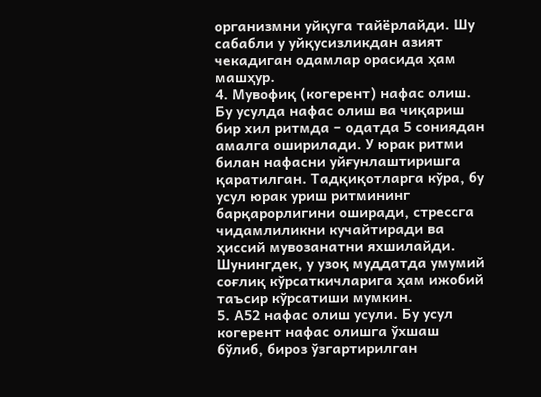организмни уйқуга тайёрлайди. Шу сабабли у уйқусизликдан азият чекадиган одамлар орасида ҳам машҳур.
4. Мувофиқ (когерент) нафас олиш. Бу усулда нафас олиш ва чиқариш бир хил ритмда – одатда 5 сониядан амалга оширилади. У юрак ритми билан нафасни уйғунлаштиришга қаратилган. Тадқиқотларга кўра, бу усул юрак уриш ритмининг барқарорлигини оширади, стрессга чидамлиликни кучайтиради ва ҳиссий мувозанатни яхшилайди. Шунингдек, у узоқ муддатда умумий соғлиқ кўрсаткичларига ҳам ижобий таъсир кўрсатиши мумкин.
5. А52 нафас олиш усули. Бу усул когерент нафас олишга ўхшаш бўлиб, бироз ўзгартирилган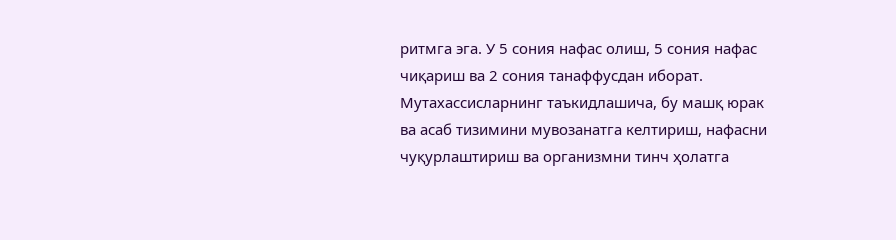ритмга эга. У 5 сония нафас олиш, 5 сония нафас чиқариш ва 2 сония танаффусдан иборат. Мутахассисларнинг таъкидлашича, бу машқ юрак ва асаб тизимини мувозанатга келтириш, нафасни чуқурлаштириш ва организмни тинч ҳолатга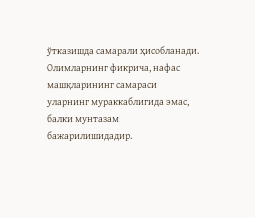ўтказишда самарали ҳисобланади. Олимларнинг фикрича, нафас машқларининг самараси уларнинг мураккаблигида эмас, балки мунтазам бажарилишидадир.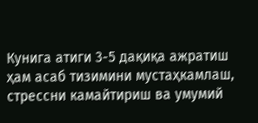Кунига атиги 3-5 дақиқа ажратиш ҳам асаб тизимини мустаҳкамлаш, стрессни камайтириш ва умумий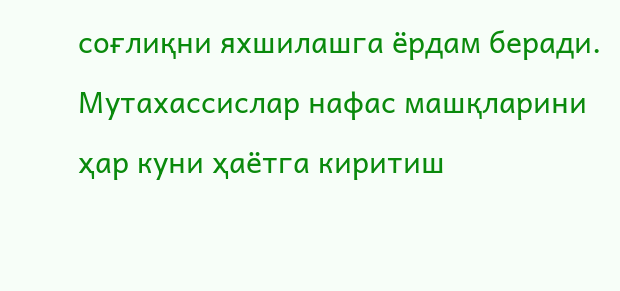соғлиқни яхшилашга ёрдам беради. Мутахассислар нафас машқларини ҳар куни ҳаётга киритиш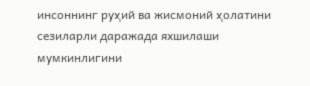инсоннинг руҳий ва жисмоний ҳолатини сезиларли даражада яхшилаши мумкинлигини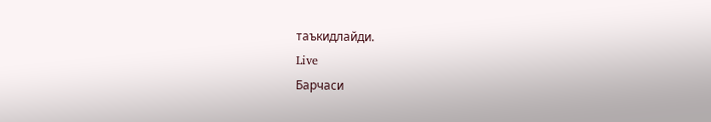таъкидлайди.
Live
Барчаси